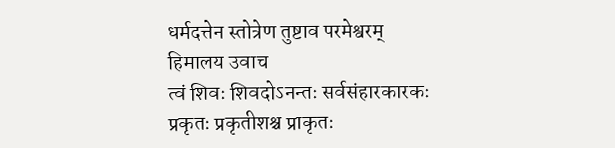धर्मदत्तेन स्तोत्रेण तुष्टाव परमेश्वरम्
हिमालय उवाच
त्वं शिवः शिवदोऽनन्तः सर्वसंहारकारकः
प्रकृतः प्रकृतीशश्च प्राकृतः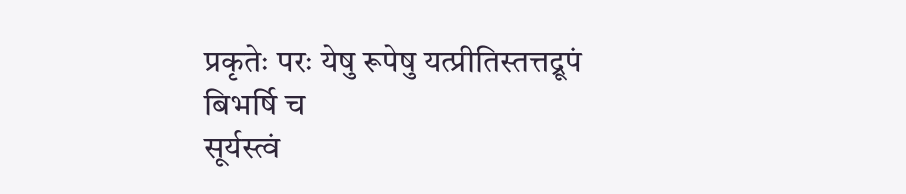प्रकृतेः परः येषु रूपेषु यत्प्रीतिस्तत्तद्रूपं बिभर्षि च
सूर्यस्त्वं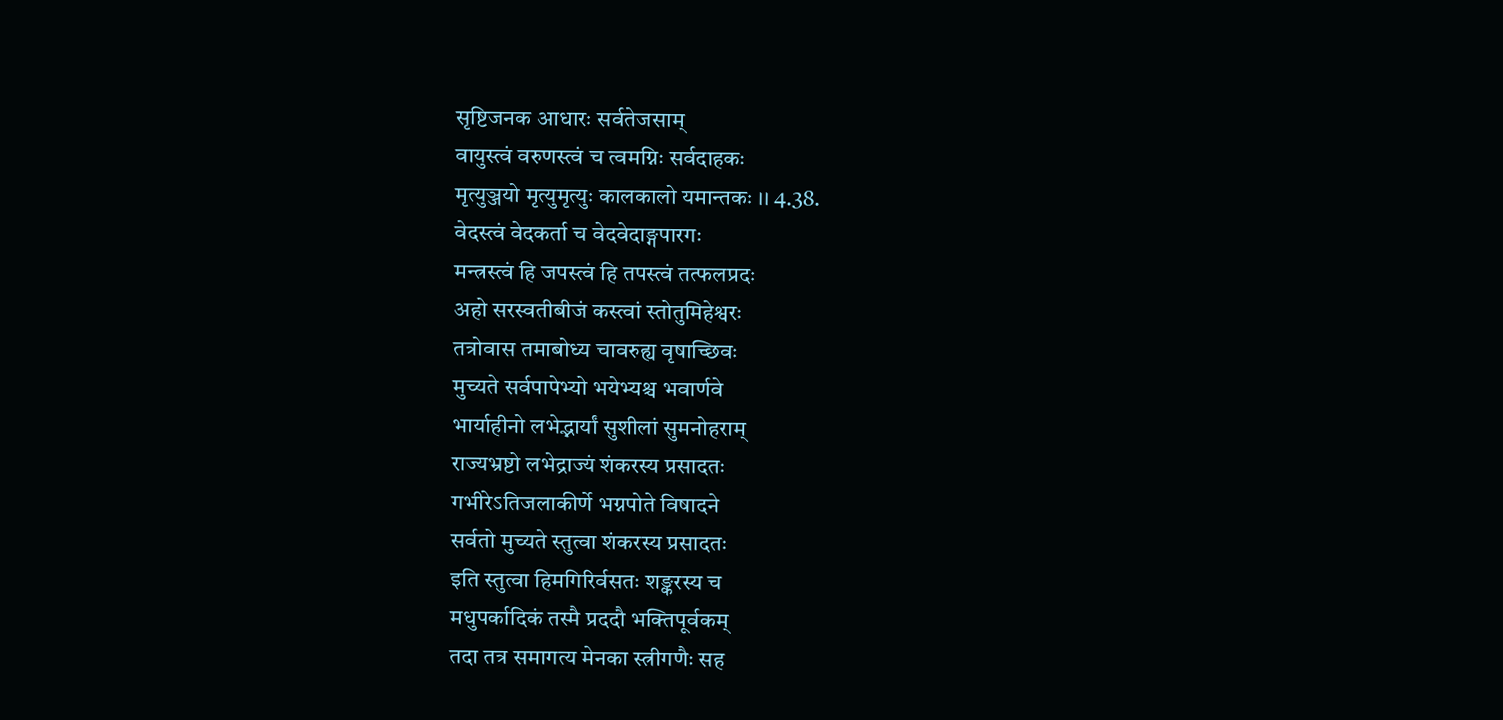सृष्टिजनक आधारः सर्वतेजसाम्
वायुस्त्वं वरुणस्त्वं च त्वमग्निः सर्वदाहकः
मृत्युञ्जयो मृत्युमृत्युः कालकालो यमान्तकः ।। 4.38.
वेदस्त्वं वेदकर्ता च वेदवेदाङ्गपारगः
मन्त्रस्त्वं हि जपस्त्वं हि तपस्त्वं तत्फलप्रदः
अहो सरस्वतीबीजं कस्त्वां स्तोतुमिहेश्वरः
तत्रोवास तमाबोध्य चावरुह्य वृषाच्छिवः
मुच्यते सर्वपापेभ्यो भयेभ्यश्च भवार्णवे
भार्याहीनो लभेद्भार्यां सुशीलां सुमनोहराम्
राज्यभ्रष्टो लभेद्राज्यं शंकरस्य प्रसादतः
गभीरेऽतिजलाकीर्णे भग्नपोते विषादने
सर्वतो मुच्यते स्तुत्वा शंकरस्य प्रसादतः
इति स्तुत्वा हिमगिरिर्वसतः शङ्करस्य च
मधुपर्कादिकं तस्मै प्रददौ भक्तिपूर्वकम्
तदा तत्र समागत्य मेनका स्त्रीगणैः सह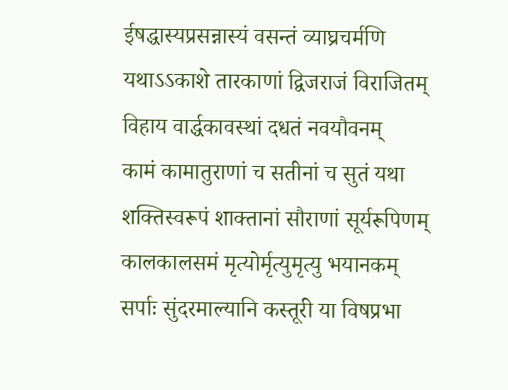ईषद्धास्यप्रसन्नास्यं वसन्तं व्याघ्रचर्मणि
यथाऽऽकाशे तारकाणां द्विजराजं विराजितम्
विहाय वार्द्धकावस्थां दधतं नवयौवनम्
कामं कामातुराणां च सतीनां च सुतं यथा
शक्तिस्वरूपं शाक्तानां सौराणां सूर्यरूपिणम्
कालकालसमं मृत्योर्मृत्युमृत्यु भयानकम्
सर्पाः सुंदरमाल्यानि कस्तूरी या विषप्रभा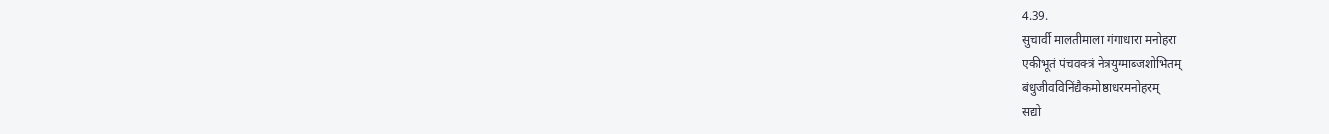4.39.
सुचार्वी मालतीमाला गंगाधारा मनोहरा
एकीभूतं पंचवक्त्रं नेत्रयुग्माब्जशोभितम्
बंधुजीवविनिंद्यैकमोष्ठाधरमनोहरम्
सद्यो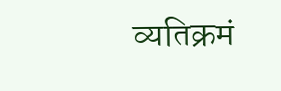व्यतिक्रमं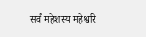सर्वं महेशस्य महेश्वरि